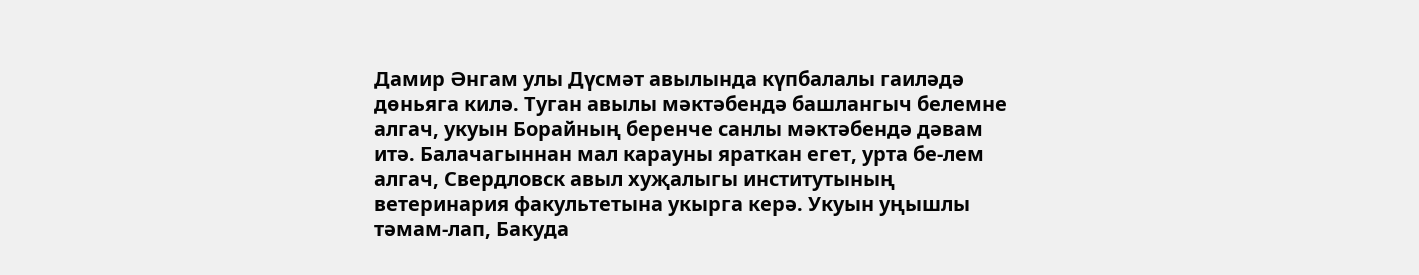Дамир Әнгам улы Дүсмәт авылында күпбалалы гаиләдә дөньяга килә. Туган авылы мәктәбендә башлангыч белемне алгач, укуын Борайның беренче санлы мәктәбендә дәвам итә. Балачагыннан мал карауны яраткан егет, урта бе-лем алгач, Свердловск авыл хуҗалыгы институтының ветеринария факультетына укырга керә. Укуын уңышлы тәмам-лап, Бакуда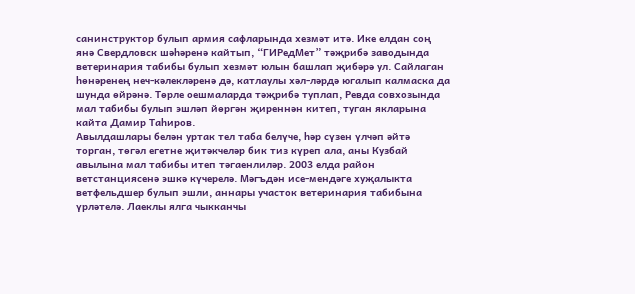санинструктор булып армия сафларында хезмәт итә. Ике елдан соң янә Свердловск шәһәренә кайтып, “ГИРедМет” тәҗрибә заводында ветеринария табибы булып хезмәт юлын башлап җибәрә ул. Сайлаган һөнәренең неч-кәлекләренә дә, катлаулы хәл-ләрдә югалып калмаска да шунда өйрәнә. Төрле оешмаларда тәҗрибә туплап, Ревда совхозында мал табибы булып эшләп йөргән җиреннән китеп, туган якларына кайта Дамир Таһиров.
Авылдашлары белән уртак тел таба белүче, һәр сүзен үлчәп әйтә торган, төгәл егетне җитәкчеләр бик тиз күреп ала, аны Кузбай авылына мал табибы итеп тәгаенлиләр. 2003 елда район ветстанциясенә эшкә күчерелә. Мәгъдән исе-мендәге хуҗалыкта ветфельдшер булып эшли, аннары участок ветеринария табибына үрләтелә. Лаеклы ялга чыкканчы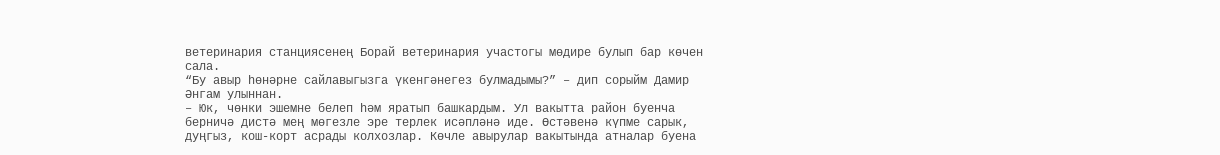ветеринария станциясенең Борай ветеринария участогы мөдире булып бар көчен сала.
“Бу авыр һөнәрне сайлавыгызга үкенгәнегез булмадымы?” – дип сорыйм Дамир Әнгам улыннан.
– Юк, чөнки эшемне белеп һәм яратып башкардым. Ул вакытта район буенча берничә дистә мең мөгезле эре терлек исәпләнә иде. Өстәвенә күпме сарык, дуңгыз, кош-корт асрады колхозлар. Көчле авырулар вакытында атналар буена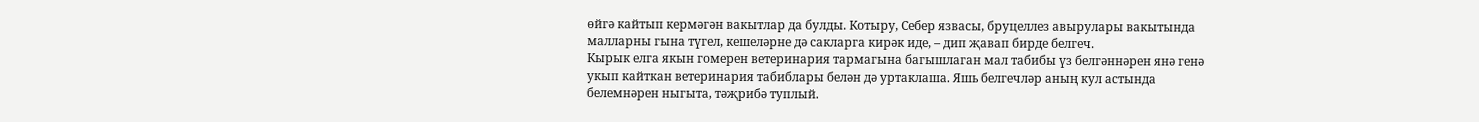өйгә кайтып кермәгән вакытлар да булды. Котыру, Себер язвасы, бруцеллез авырулары вакытында малларны гына түгел, кешеләрне дә сакларга кирәк иде, – дип җавап бирде белгеч.
Кырык елга якын гомерен ветеринария тармагына багышлаган мал табибы үз белгәннәрен янә генә укып кайткан ветеринария табиблары белән дә уртаклаша. Яшь белгечләр аның кул астында белемнәрен ныгыта, тәҗрибә туплый.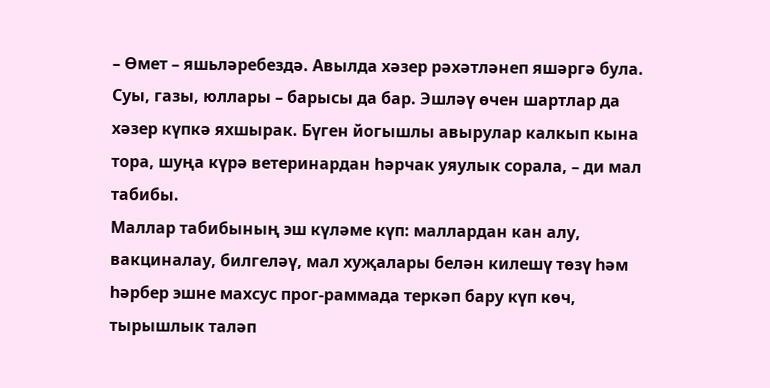– Өмет – яшьләребездә. Авылда хәзер рәхәтләнеп яшәргә була. Суы, газы, юллары – барысы да бар. Эшләү өчен шартлар да хәзер күпкә яхшырак. Бүген йогышлы авырулар калкып кына тора, шуңа күрә ветеринардан һәрчак уяулык сорала, – ди мал табибы.
Маллар табибының эш күләме күп: маллардан кан алу, вакциналау, билгеләү, мал хуҗалары белән килешү төзү һәм һәрбер эшне махсус прог-раммада теркәп бару күп көч, тырышлык таләп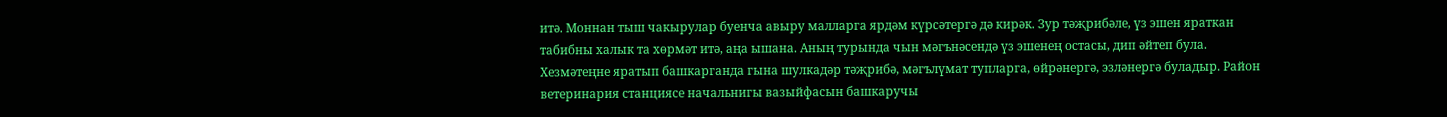итә. Моннан тыш чакырулар буенча авыру малларга ярдәм күрсәтергә дә кирәк. Зур тәҗрибәле, үз эшен яраткан табибны халык та хөрмәт итә, аңа ышана. Аның турында чын мәгънәсендә үз эшенең остасы, дип әйтеп була. Хезмәтеңне яратып башкарганда гына шулкадәр тәҗрибә, мәгълүмат тупларга, өйрәнергә, эзләнергә буладыр. Район ветеринария станциясе начальнигы вазыйфасын башкаручы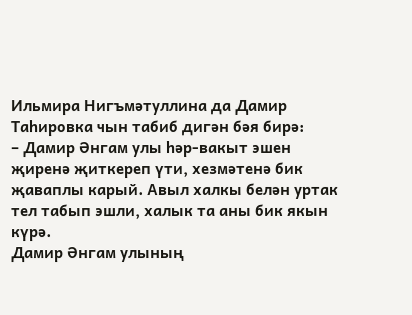Ильмира Нигъмәтуллина да Дамир Таһировка чын табиб дигән бәя бирә:
– Дамир Әнгам улы hәр-вакыт эшен җиренә җиткереп үти, хезмәтенә бик җаваплы карый. Авыл халкы белән уртак тел табып эшли, халык та аны бик якын күрә.
Дамир Әнгам улының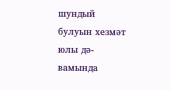шундый булуын хезмәт юлы дә-вамында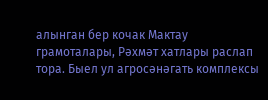алынган бер кочак Мактау грамоталары, Рәхмәт хатлары раслап тора. Быел ул агросәнәгать комплексы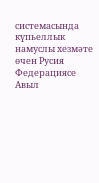системасында күпьеллык намуслы хезмәте өчен Русия Федерациясе Авыл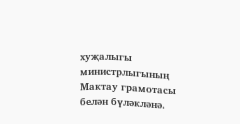хуҗалыгы министрлыгының Мактау грамотасы белән бүләкләнә.